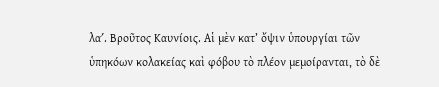λα′. Βροῦτος Καυνίοις. Αἱ μὲν κατ’ ὄψιν ὑπουργίαι τῶν ὑπηκόων κολακείας καὶ φόβου τὸ πλέον μεμοίρανται, τὸ δὲ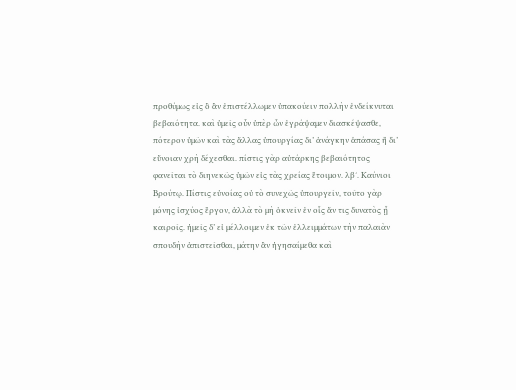προθύμως εἰς ὃ ἂν ἐπιστέλλωμεν ὑπακούειν πολλὴν ἐνδείκνυται βεβαιότητα. καὶ ὑμεῖς οὖν ὑπὲρ ὧν ἐγράψαμεν διασκέψασθε, πότερον ὑμῶν καὶ τὰς ἄλλας ὑπουργίας δι’ ἀνάγκην ἁπάσας ἢ δι’ εὔνοιαν χρὴ δέχεσθαι. πίστις γὰρ αὐτάρκης βεβαιότητος φανεῖται τὸ διηνεκῶς ὑμῶν εἰς τὰς χρείας ἕτοιμον. λβ′. Καύνιοι Βρούτῳ. Πίστις εὐνοίας οὐ τὸ συνεχῶς ὑπουργεῖν, τοῦτο γὰρ μόνης ἰσχύος ἔργον, ἀλλὰ τὸ μὴ ὀκνεῖν ἐν οἷς ἄν τις δυνατὸς ᾖ καιροῖς. ἡμεῖς δ’ εἰ μέλλοιμεν ἐκ τῶν ἐλλειμμάτων τὴν παλαιὰν σπουδὴν ἀπιστεῖσθαι, μάτην ἂν ἡγησαίμεθα καὶ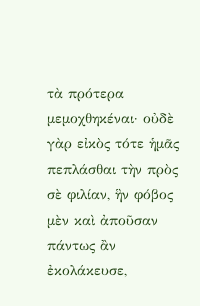τὰ πρότερα μεμοχθηκέναι· οὐδὲ γὰρ εἰκὸς τότε ἡμᾶς πεπλάσθαι τὴν πρὸς σὲ φιλίαν, ἣν φόβος μὲν καὶ ἀποῦσαν πάντως ἂν ἐκολάκευσε,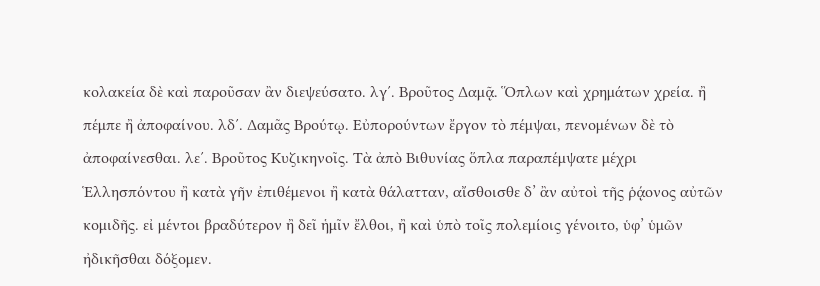κολακεία δὲ καὶ παροῦσαν ἂν διεψεύσατο. λγ′. Βροῦτος Δαμᾷ. Ὅπλων καὶ χρημάτων χρεία. ἢ πέμπε ἢ ἀποφαίνου. λδ′. Δαμᾶς Βρούτῳ. Εὐπορούντων ἔργον τὸ πέμψαι, πενομένων δὲ τὸ ἀποφαίνεσθαι. λε′. Βροῦτος Κυζικηνοῖς. Τὰ ἀπὸ Βιθυνίας ὅπλα παραπέμψατε μέχρι Ἑλλησπόντου ἢ κατὰ γῆν ἐπιθέμενοι ἢ κατὰ θάλατταν, αἴσθοισθε δ’ ἂν αὐτοὶ τῆς ῥᾴονος αὐτῶν κομιδῆς. εἰ μέντοι βραδύτερον ἢ δεῖ ἡμῖν ἔλθοι, ἢ καὶ ὑπὸ τοῖς πολεμίοις γένοιτο, ὑφ’ ὑμῶν ἠδικῆσθαι δόξομεν.